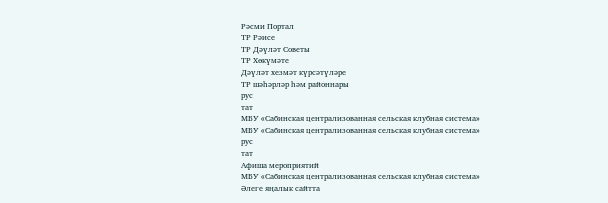Рәсми Портал
ТР Рәисе
ТР Дәүләт Советы
ТР Хөкүмәте
Дәүләт хезмәт күрсәтүләре
ТР шәһәрләр һәм районнары
рус
тат
МБУ «Сабинская централизованная сельская клубная система»
МБУ «Сабинская централизованная сельская клубная система»
рус
тат
Афиша мероприятий
МБУ «Сабинская централизованная сельская клубная система»
Әлеге яңалык сайтта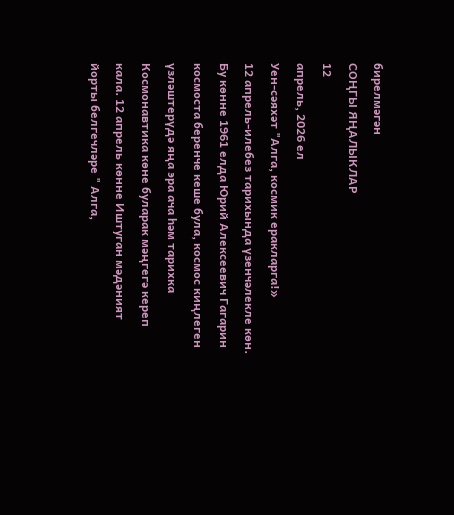бирелмәгән
СОҢГЫ ЯҢАЛЫКЛАР
12
апрель, 2026 ел
Уен-сәяхәт "Алга, космик еракларга!»
12 апрель-илебез тарихында үзенчәлекле көн. Бу көнне 1961 елда Юрий Алексеевич Гагарин космоста беренче кеше була, космос киңлеген үзләштерүдә яңа эра ача һәм тарихка Космонавтика көне буларак мәңгегә кереп кала. 12 апрель көнне Иштуган мәдәният йорты белгечләре " Алга,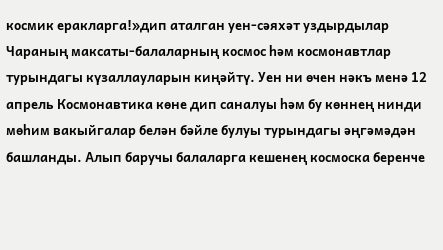космик еракларга!»дип аталган уен-сәяхәт уздырдылар Чараның максаты-балаларның космос һәм космонавтлар турындагы күзаллауларын киңәйтү. Уен ни өчен нәкъ менә 12 апрель Космонавтика көне дип саналуы һәм бу көннең нинди мөһим вакыйгалар белән бәйле булуы турындагы әңгәмәдән башланды. Алып баручы балаларга кешенең космоска беренче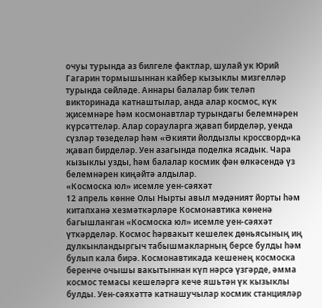очуы турында аз билгеле фактлар, шулай ук Юрий Гагарин тормышыннан кайбер кызыклы мизгелләр турында сөйләде. Аннары балалар бик теләп викторинада катнаштылар, анда алар космос, күк җисемнәре һәм космонавтлар турындагы белемнәрен күрсәттеләр. Алар сорауларга җавап бирделәр, уенда сүзләр төзеделәр һәм «Әкияти йолдызлы кроссворд»ка җавап бирделәр. Уен азагында поделка ясадык. Чара кызыклы узды, һәм балалар космик фән өлкәсендә үз белемнәрен киңәйтә алдылар.
«Космоска юл» исемле уен-сәяхәт
12 апрель көнне Олы Нырты авыл мәдәният йорты һәм китапханә хезмәткәрләре Космонавтика көненә багышланган «Космоска юл» исемле уен-сәяхәт үткәрделәр. Космос һәрвакыт кешелек дөньясының иң дулкынландыргыч табышмакларның берсе булды һәм булып кала бирә. Космонавтикада кешенең космоска беренче очышы вакытыннан күп нәрсә үзгәрде, әмма космос темасы кешеләргә кече яшьтән үк кызыклы булды. Уен-сәяхәттә катнашучылар космик станцияләр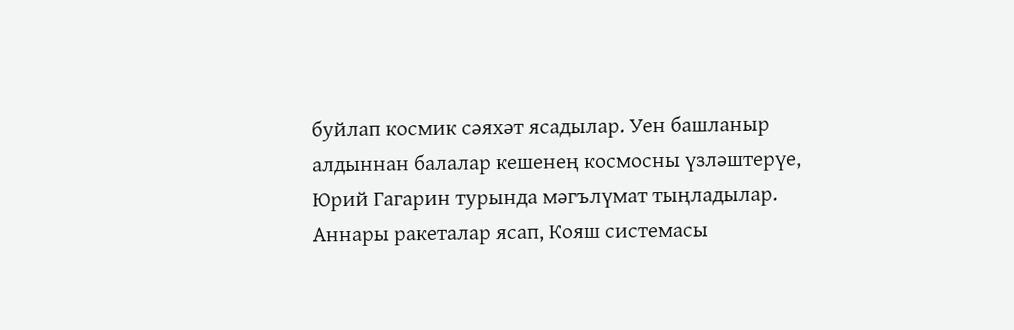буйлап космик сәяхәт ясадылар. Уен башланыр алдыннан балалар кешенең космосны үзләштерүе, Юрий Гагарин турында мәгълүмат тыңладылар. Аннары ракеталар ясап, Кояш системасы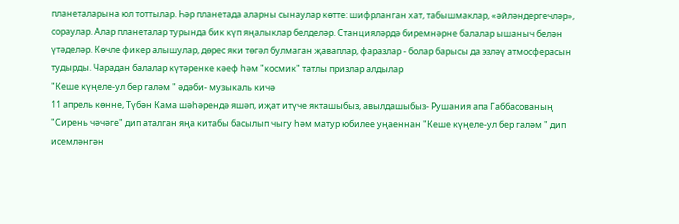планеталарына юл тоттылар. Һәр планетада аларны сынаулар көтте: шифрланган хат, табышмаклар, «әйләндергечләр», сораулар. Алар планеталар турында бик күп яңалыклар белделәр. Станцияләрдә биремнәрне балалар ышаныч белән үтәделәр. Көчле фикер алышулар, дөрес яки төгәл булмаган җаваплар, фаразлар - болар барысы да эзләү атмосферасын тудырды. Чарадан балалар күтәренке кәеф һәм "космик" татлы призлар алдылар
"Кеше күңеле-ул бер галәм " әдәби- музыкаль кичә
11 апрель көнне, Түбән Кама шәһәрендә яшәп, иҗат итүче якташыбыз, авылдашыбыз- Рушания апа Габбасованың "Сирень чәчәге" дип аталган яңа китабы басылып чыгу һәм матур юбилее уңаеннан "Кеше күңеле-ул бер галәм " дип исемләнгән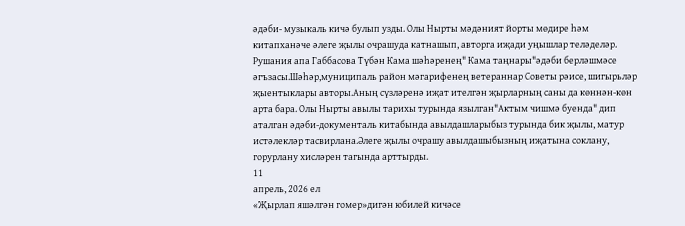әдәби- музыкаль кичә булып узды. Олы Нырты мәдәният йорты мөдире һәм китапханәче әлеге җылы очрашуда катнашып, авторга иҗади уңышлар теләделәр. Рушания апа Габбасова Түбән Кама шәһәренең" Кама таңнары"әдәби берләшмәсе әгъзасы.Шәһәр,муниципаль район мәгарифенең ветераннар Советы рәисе, шигырьләр җыентыклары авторы.Аның сүзләренә иҗат ителгән җырларның саны да көннән-көн арта бара. Олы Нырты авылы тарихы турында язылган"Актым чишмә буенда" дип аталган әдәби-документаль китабында авылдашларыбыз турында бик җылы, матур истәлекләр тасвирлана.Әлеге җылы очрашу авылдашыбызның иҗатына соклану, горурлану хисләрен тагында арттырды.
11
апрель, 2026 ел
«Җырлап яшәлгән гомер»дигән юбилей кичәсе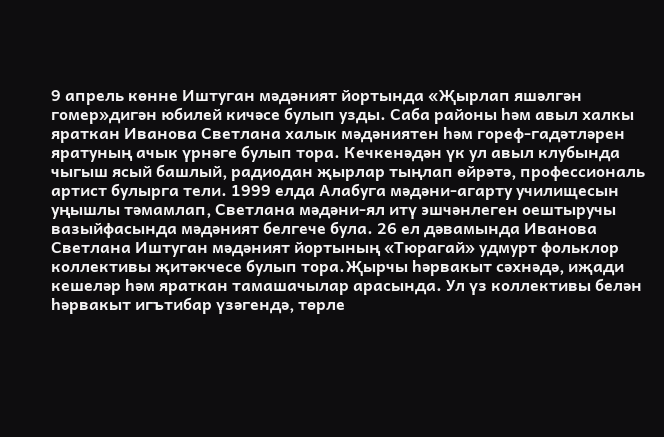9 апрель көнне Иштуган мәдәният йортында «Җырлап яшәлгән гомер»дигән юбилей кичәсе булып узды. Саба районы һәм авыл халкы яраткан Иванова Светлана халык мәдәниятен һәм гореф-гадәтләрен яратуның ачык үрнәге булып тора. Кечкенәдән үк ул авыл клубында чыгыш ясый башлый, радиодан җырлар тыңлап өйрәтә, профессиональ артист булырга тели. 1999 елда Алабуга мәдәни-агарту училищесын уңышлы тәмамлап, Светлана мәдәни-ял итү эшчәнлеген оештыручы вазыйфасында мәдәният белгече була. 26 ел дәвамында Иванова Светлана Иштуган мәдәният йортының «Тюрагай» удмурт фольклор коллективы җитәкчесе булып тора.Җырчы һәрвакыт сәхнәдә, иҗади кешеләр һәм яраткан тамашачылар арасында. Ул үз коллективы белән һәрвакыт игътибар үзәгендә, төрле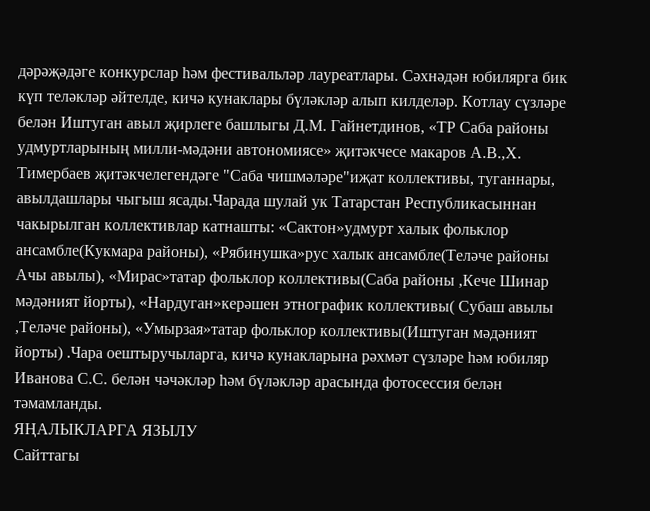дәрәҗәдәге конкурслар һәм фестивальләр лауреатлары. Сәхнәдән юбилярга бик күп теләкләр әйтелде, кичә кунаклары бүләкләр алып килделәр. Котлау сүзләре белән Иштуган авыл җирлеге башлыгы Д.М. Гайнетдинов, «ТР Саба районы удмуртларының милли-мәдәни автономиясе» җитәкчесе макаров А.В.,Х. Тимербаев җитәкчелегендәге "Саба чишмәләре"иҗат коллективы, туганнары, авылдашлары чыгыш ясады.Чарада шулай ук Татарстан Республикасыннан чакырылган коллективлар катнашты: «Сактон»удмурт халык фольклор ансамбле(Кукмара районы), «Рябинушка»рус халык ансамбле(Теләче районы Ачы авылы), «Мирас»татар фольклор коллективы(Саба районы ,Кече Шинар мәдәният йорты), «Нардуган»керәшен этнографик коллективы( Субаш авылы ,Теләче районы), «Умырзая»татар фольклор коллективы(Иштуган мәдәният йорты) .Чара оештыручыларга, кичә кунакларына рәхмәт сүзләре һәм юбиляр Иванова С.С. белән чәчәкләр һәм бүләкләр арасында фотосессия белән тәмамланды.
ЯҢАЛЫКЛАРГА ЯЗЫЛУ
Сайттагы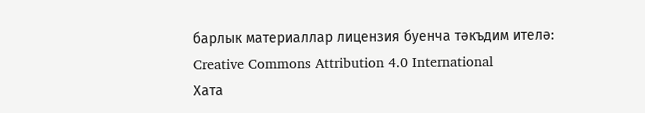барлык материаллар лицензия буенча тәкъдим ителә:
Creative Commons Attribution 4.0 International
Хата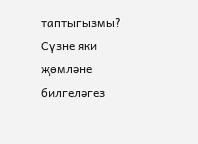таптыгызмы?
Сүзне яки җөмләне билгеләгез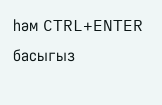һәм CTRL+ENTER басыгыз